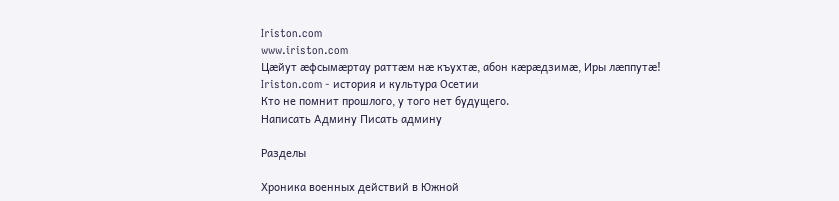Iriston.com
www.iriston.com
Цæйут æфсымæртау раттæм нæ къухтæ, абон кæрæдзимæ, Иры лæппутæ!
Iriston.com - история и культура Осетии
Кто не помнит прошлого, у того нет будущего.
Написать Админу Писать админу

Разделы

Хроника военных действий в Южной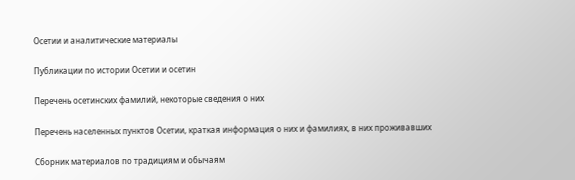Осетии и аналитические материалы

Публикации по истории Осетии и осетин

Перечень осетинских фамилий, некоторые сведения о них

Перечень населенных пунктов Осетии, краткая информация о них и фамилиях, в них проживавших

Сборник материалов по традициям и обычаям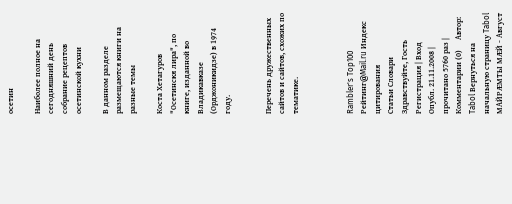осетин

Наиболее полное на сегодняшний день собрание рецептов осетинской кухни

В данном разделе размещаются книги на разные темы

Коста Хетагуров "Осетинскя лира", по книге, изданной во Владикавказе (Орджоникидзе) в 1974 году.


Перечень дружественных сайтов и сайтов, схожих по тематике.



Rambler's Top100 Рейтинг@Mail.ru Индекс цитирования
Статьи Словари
Здравствуйте, Гость
Регистрация | Вход
Опубл. 21.11.2008 | прочитано 5760 раз |  Комментарии (0)     Автор: Tabol Вернуться на начальную страницу Tabol
МАЙРÆМТЫ МÆЙ - Август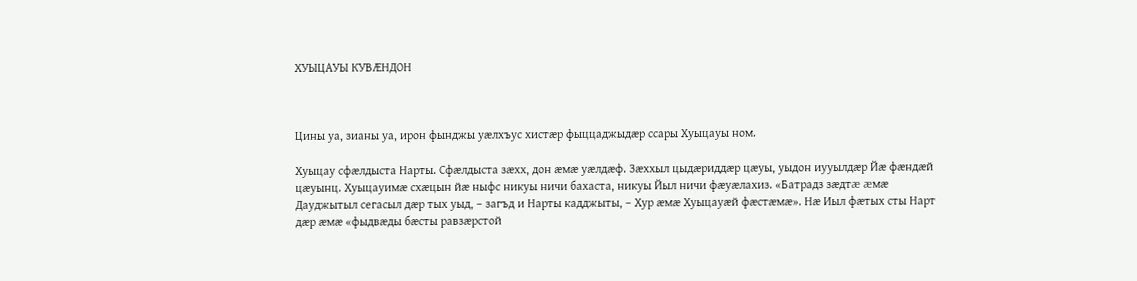ХУЫЦАУЫ КУВÆНДОН



Цины уа, зианы уа, ирон фынджы уæлхъус хистæр фыццаджыдæр ссары Хуыцауы ном.

Хуыцау сфæлдыста Нарты. Сфæлдыста зæхх, дон æмæ уæлдæф. Зæххыл цыдæриддæр цæуы, уыдон иууылдæр Йæ фæндæй цæуынц. Хуыцауимæ схæцын йæ ныфс никуы ничи бахаста, никуы Йыл ничи фæуæлахиз. «Батрадз зæдтæ æмæ Дауджытыл сегасыл дæр тых уыд, – загъд и Нарты кадджыты, – Хур æмæ Хуыцауæй фæстæмæ». Нæ Иыл фæтых сты Нарт дæр æмæ «фыдвæды бæсты равзæрстой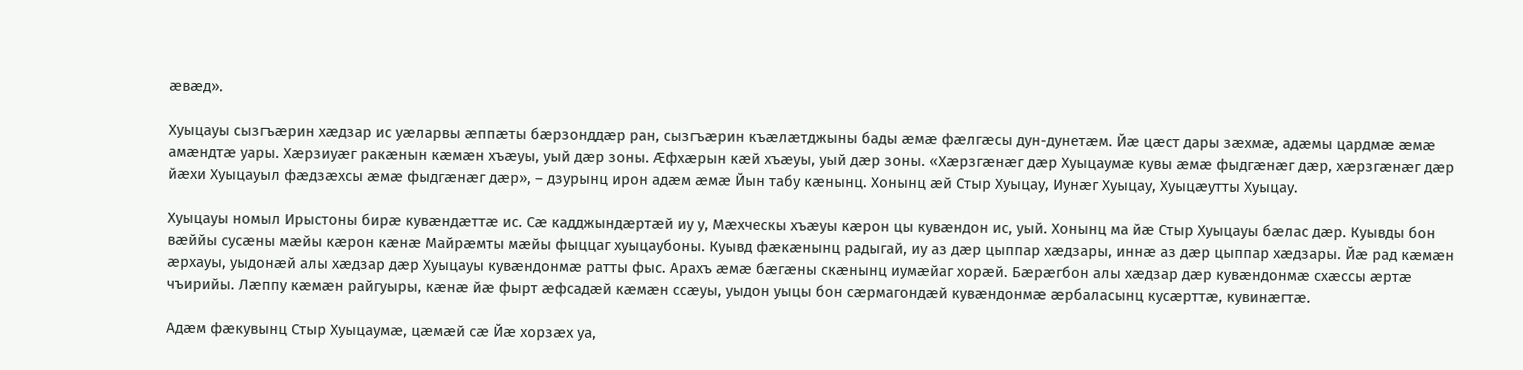æвæд».

Хуыцауы сызгъæрин хæдзар ис уæларвы æппæты бæрзонддæр ран, сызгъæрин къæлæтджыны бады æмæ фæлгæсы дун-дунетæм. Йæ цæст дары зæхмæ, адæмы цардмæ æмæ амæндтæ уары. Хæрзиуæг ракæнын кæмæн хъæуы, уый дæр зоны. Æфхæрын кæй хъæуы, уый дæр зоны. «Хæрзгæнæг дæр Хуыцаумæ кувы æмæ фыдгæнæг дæр, хæрзгæнæг дæр йæхи Хуыцауыл фæдзæхсы æмæ фыдгæнæг дæр», – дзурынц ирон адæм æмæ Йын табу кæнынц. Хонынц æй Стыр Хуыцау, Иунæг Хуыцау, Хуыцæутты Хуыцау.

Хуыцауы номыл Ирыстоны бирæ кувæндæттæ ис. Сæ кадджындæртæй иу у, Мæхческы хъæуы кæрон цы кувæндон ис, уый. Хонынц ма йæ Стыр Хуыцауы бæлас дæр. Куывды бон вæййы сусæны мæйы кæрон кæнæ Майрæмты мæйы фыццаг хуыцаубоны. Куывд фæкæнынц радыгай, иу аз дæр цыппар хæдзары, иннæ аз дæр цыппар хæдзары. Йæ рад кæмæн æрхауы, уыдонæй алы хæдзар дæр Хуыцауы кувæндонмæ ратты фыс. Арахъ æмæ бæгæны скæнынц иумæйаг хорæй. Бæрæгбон алы хæдзар дæр кувæндонмæ схæссы æртæ чъирийы. Лæппу кæмæн райгуыры, кæнæ йæ фырт æфсадæй кæмæн ссæуы, уыдон уыцы бон сæрмагондæй кувæндонмæ æрбаласынц кусæрттæ, кувинæгтæ.

Адæм фæкувынц Стыр Хуыцаумæ, цæмæй сæ Йæ хорзæх уа,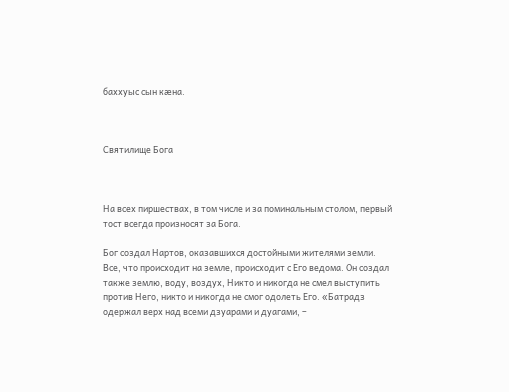баххуыс сын кæна.



Святилище Бога



На всех пиршествах, в том числе и за поминальным столом, первый тост всегда произносят за Бога.

Бог создал Нартов, оказавшихся достойными жителями земли. Все, что происходит на земле, происходит с Его ведома. Он создал также землю, воду, воздух, Никто и никогда не смел выступить против Него, никто и никогда не смог одолеть Его. «Батрадз одержал верх над всеми дзуарами и дуагами, –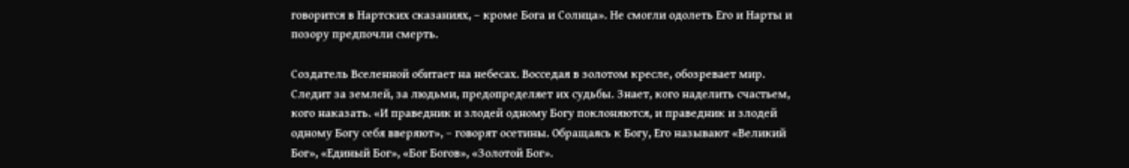говорится в Нартских сказаниях, – кроме Бога и Солнца». Не смогли одолеть Его и Нарты и позору предпочли смерть.

Создатель Вселенной обитает на небесах. Восседая в золотом кресле, обозревает мир. Следит за землей, за людьми, предопределяет их судьбы. Знает, кого наделить счастьем, кого наказать. «И праведник и злодей одному Богу поклоняются, и праведник и злодей одному Богу себя вверяют», – говорят осетины. Обращаясь к Богу, Его называют «Великий Бог», «Единый Бог», «Бог Богов», «Золотой Бог».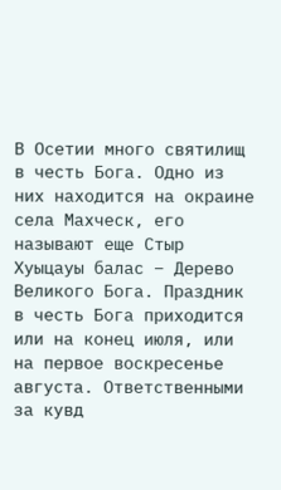В Осетии много святилищ в честь Бога. Одно из них находится на окраине села Махческ, его называют еще Стыр Хуыцауы балас – Дерево Великого Бога. Праздник в честь Бога приходится или на конец июля, или на первое воскресенье августа. Ответственными за кувд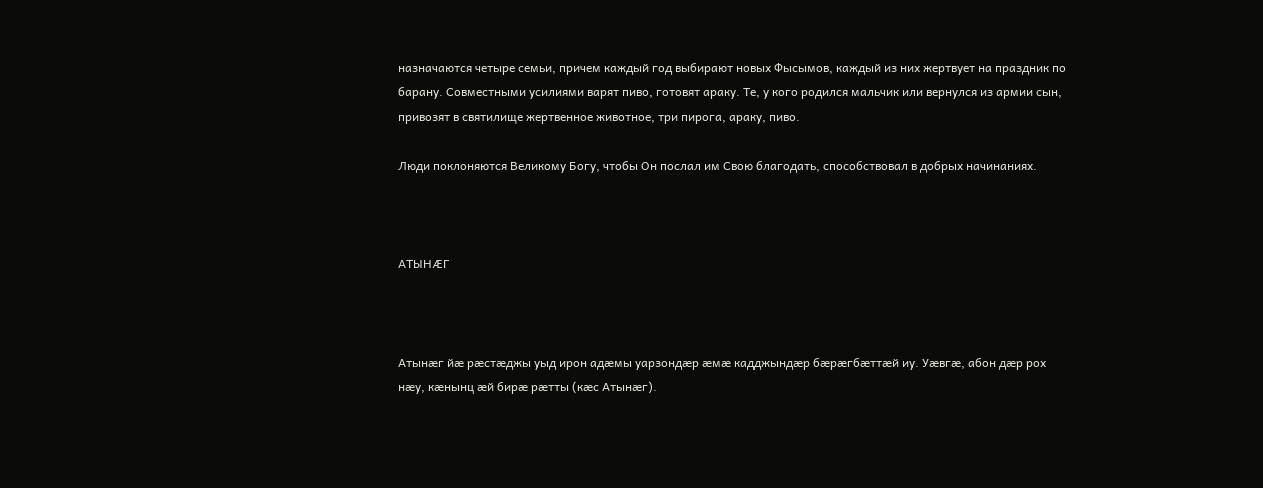назначаются четыре семьи, причем каждый год выбирают новых Фысымов, каждый из них жертвует на праздник по барану. Совместными усилиями варят пиво, готовят араку. Те, у кого родился мальчик или вернулся из армии сын, привозят в святилище жертвенное животное, три пирога, араку, пиво.

Люди поклоняются Великому Богу, чтобы Он послал им Свою благодать, способствовал в добрых начинаниях.



АТЫНÆГ



Атынæг йæ рæстæджы уыд ирон адæмы уарзондæр æмæ кадджындæр бæрæгбæттæй иу. Уæвгæ, абон дæр рох нæу, кæнынц æй бирæ рæтты (кæс Атынæг).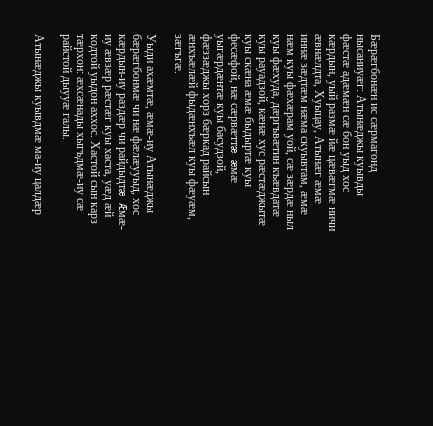Бæрæгбонæн ис сæрмагонд нысаниуæг: Атынæджы куывды фæстæ адæмæн сæ бон уыд хос кæрдын, уый размæ йæ цæвæгмæ ничи æвнæлдта, Хуыцау, Атынæг æмæ иннæ зæдтæм нæма скуывтам, æмæ нæм куы фæхæрам уой, сæ зæрдæ ныл куы фæхуда, дæргъвæтин къæвдатæ куы рауадзой, кæнæ хус рæстæджытæ куы скæна æмæ быдыртæ куы фесæфой, нæ сæрвæттæ æмæ уыгæрдæнтæ куы басудзой, фæззæджы хорз бæркад райсын æнхъæлæй фыдæнхъæл куы фæуæм, зæгъгæ.

Уыди ахæмтæ, æмæ-иу Атынæджы бæрæгбонмæ чи нæ фæлæууыд, хос кæрдын-иу раздæр чи райдыдтæ Æмæ-иу æвзæр рæстæг куы хаста, уæд æй кодтой уыдон аххос. Хастой сын карз тæрхон: æхсæнады хыгъдмæ-иу сæ райстой дыууæ галы.

Атынæджы куывдмæ ма-иу цалдæр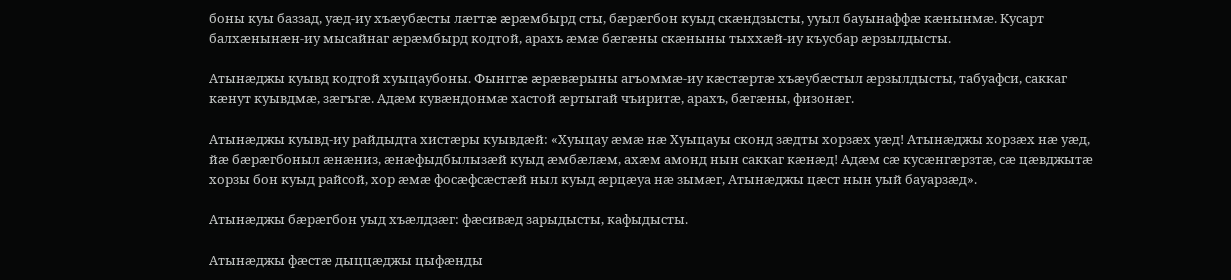боны куы баззад, уæд-иу хъæубæсты лæгтæ æрæмбырд сты, бæрæгбон куыд скæндзысты, ууыл бауынаффæ кæнынмæ. Кусарт балхæнынæн-иу мысайнаг æрæмбырд кодтой, арахъ æмæ бæгæны скæныны тыххæй-иу къусбар æрзылдысты.

Атынæджы куывд кодтой хуыцаубоны. Фынггæ æрæвæрыны агъоммæ-иу кæстæртæ хъæубæстыл æрзылдысты, табуафси, саккаг кæнут куывдмæ, зæгъгæ. Адæм кувæндонмæ хастой æртыгай чъиритæ, арахъ, бæгæны, физонæг.

Атынæджы куывд-иу райдыдта хистæры куывдæй: «Хуыцау æмæ нæ Хуыцауы сконд зæдты хорзæх уæд! Атынæджы хорзæх нæ уæд, йæ бæрæгбоныл æнæниз, æнæфыдбылызæй куыд æмбæлæм, ахæм амонд нын саккаг кæнæд! Адæм сæ кусæнгæрзтæ, сæ цæвджытæ хорзы бон куыд райсой, хор æмæ фосæфсæстæй ныл куыд æрцæуа нæ зымæг, Атынæджы цæст нын уый бауарзæд».

Атынæджы бæрæгбон уыд хъæлдзæг: фæсивæд зарыдысты, кафыдысты.

Атынæджы фæстæ дыццæджы цыфæнды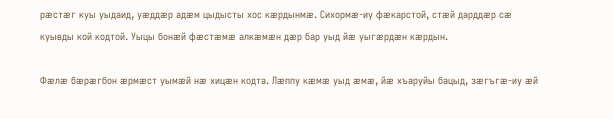рæстæг куы уыдаид, уæддæр адæм цыдысты хос кæрдынмæ. Сихормæ-иу фæкарстой, стæй дарддæр сæ куывды кой кодтой. Уыцы бонæй фæстæмæ алкæмæн дæр бар уыд йæ уыгæрдæн кæрдын.

Фæлæ бæрæгбон æрмæст уымæй нæ хицæн кодта. Лæппу кæмæ уыд æмæ, йæ хъаруйы бацыд, зæгъгæ-иу æй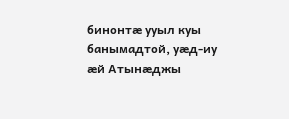бинонтæ ууыл куы банымадтой, уæд-иу æй Атынæджы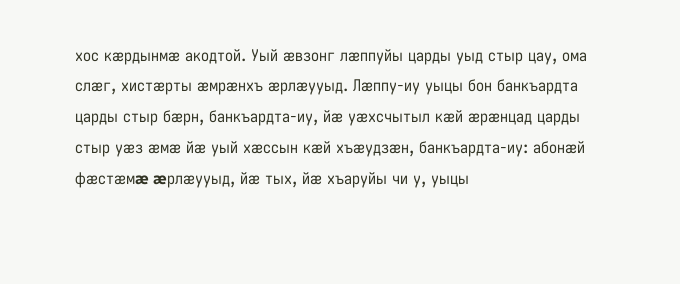хос кæрдынмæ акодтой. Уый æвзонг лæппуйы царды уыд стыр цау, ома слæг, хистæрты æмрæнхъ æрлæууыд. Лæппу-иу уыцы бон банкъардта царды стыр бæрн, банкъардта-иу, йæ уæхсчытыл кæй æрæнцад царды стыр уæз æмæ йæ уый хæссын кæй хъæудзæн, банкъардта-иу: абонæй фæстæмæ æрлæууыд, йæ тых, йæ хъаруйы чи у, уыцы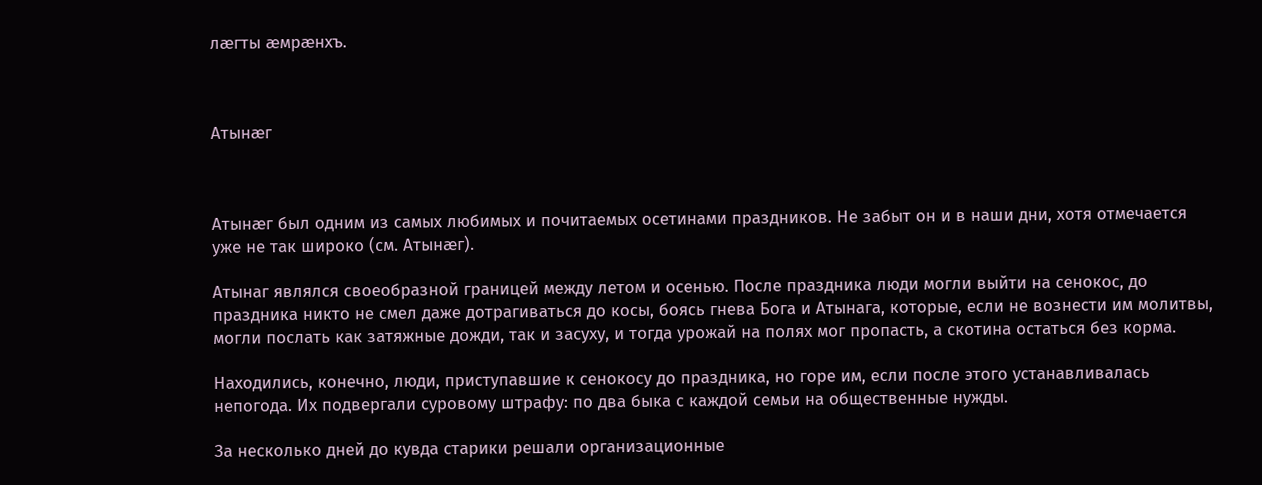лæгты æмрæнхъ.



Атынæг



Атынæг был одним из самых любимых и почитаемых осетинами праздников. Не забыт он и в наши дни, хотя отмечается уже не так широко (см. Атынæг).

Атынаг являлся своеобразной границей между летом и осенью. После праздника люди могли выйти на сенокос, до праздника никто не смел даже дотрагиваться до косы, боясь гнева Бога и Атынага, которые, если не вознести им молитвы, могли послать как затяжные дожди, так и засуху, и тогда урожай на полях мог пропасть, а скотина остаться без корма.

Находились, конечно, люди, приступавшие к сенокосу до праздника, но горе им, если после этого устанавливалась непогода. Их подвергали суровому штрафу: по два быка с каждой семьи на общественные нужды.

За несколько дней до кувда старики решали организационные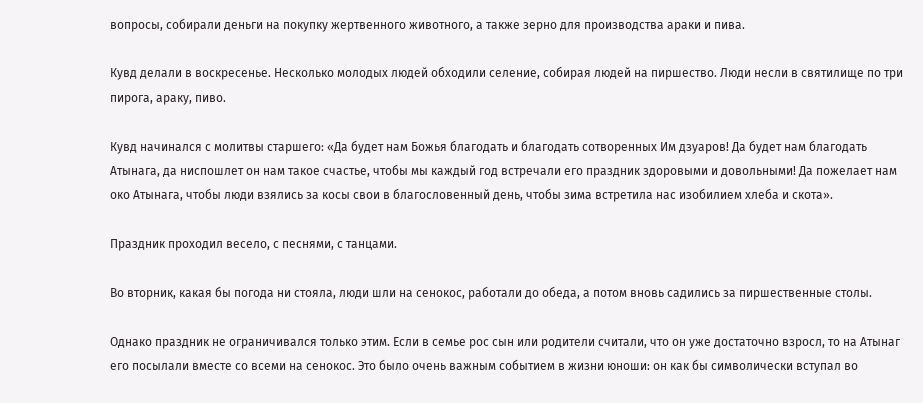вопросы, собирали деньги на покупку жертвенного животного, а также зерно для производства араки и пива.

Кувд делали в воскресенье. Несколько молодых людей обходили селение, собирая людей на пиршество. Люди несли в святилище по три пирога, араку, пиво.

Кувд начинался с молитвы старшего: «Да будет нам Божья благодать и благодать сотворенных Им дзуаров! Да будет нам благодать Атынага, да ниспошлет он нам такое счастье, чтобы мы каждый год встречали его праздник здоровыми и довольными! Да пожелает нам око Атынага, чтобы люди взялись за косы свои в благословенный день, чтобы зима встретила нас изобилием хлеба и скота».

Праздник проходил весело, с песнями, с танцами.

Во вторник, какая бы погода ни стояла, люди шли на сенокос, работали до обеда, а потом вновь садились за пиршественные столы.

Однако праздник не ограничивался только этим. Если в семье рос сын или родители считали, что он уже достаточно взросл, то на Атынаг его посылали вместе со всеми на сенокос. Это было очень важным событием в жизни юноши: он как бы символически вступал во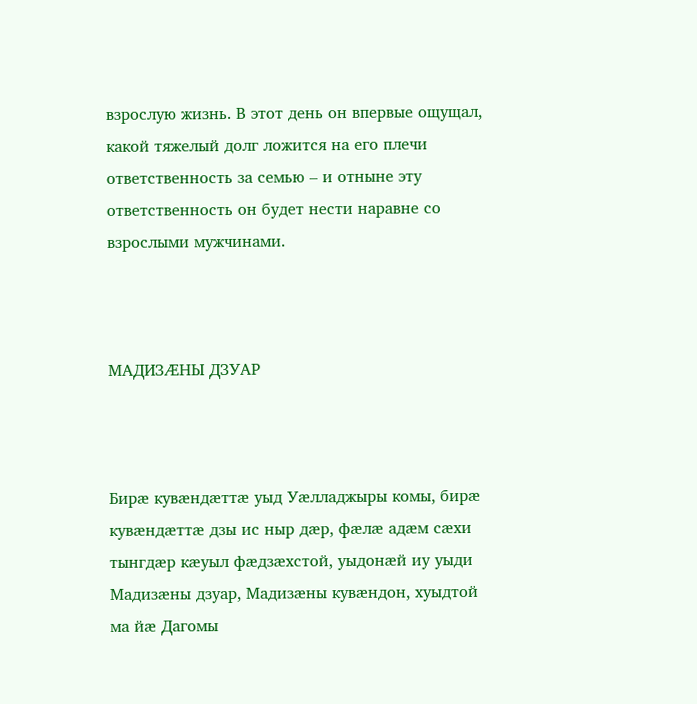взрослую жизнь. В этот день он впервые ощущал, какой тяжелый долг ложится на его плечи ответственность за семью – и отныне эту ответственность он будет нести наравне со взрослыми мужчинами.



МАДИЗÆНЫ ДЗУАР



Бирæ кувæндæттæ уыд Уæлладжыры комы, бирæ кувæндæттæ дзы ис ныр дæр, фæлæ адæм сæхи тынгдæр кæуыл фæдзæхстой, уыдонæй иу уыди Мадизæны дзуар, Мадизæны кувæндон, хуыдтой ма йæ Дагомы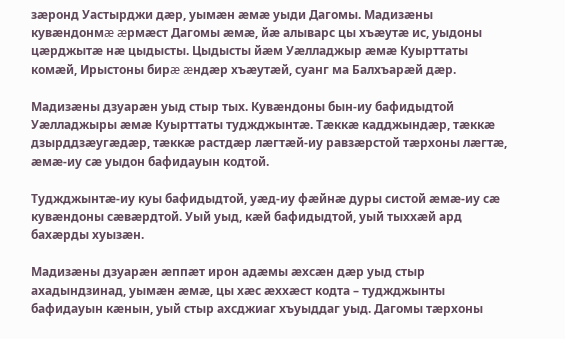зæронд Уастырджи дæр, уымæн æмæ уыди Дагомы. Мадизæны кувæндонмæ æрмæст Дагомы æмæ, йæ алыварс цы хъæутæ ис, уыдоны цæрджытæ нæ цыдысты. Цыдысты йæм Уæлладжыр æмæ Куырттаты комæй, Ирыстоны бирæ æндæр хъæутæй, суанг ма Балхъарæй дæр.

Мадизæны дзуарæн уыд стыр тых. Кувæндоны бын-иу бафидыдтой Уæлладжыры æмæ Куырттаты туджджынтæ. Тæккæ кадджындæр, тæккæ дзырддзæугæдæр, тæккæ растдæр лæгтæй-иу равзæрстой тæрхоны лæгтæ, æмæ-иу сæ уыдон бафидауын кодтой.

Туджджынтæ-иу куы бафидыдтой, уæд-иу фæйнæ дуры систой æмæ-иу сæ кувæндоны сæвæрдтой. Уый уыд, кæй бафидыдтой, уый тыххæй ард бахæрды хуызæн.

Мадизæны дзуарæн æппæт ирон адæмы æхсæн дæр уыд стыр ахадындзинад, уымæн æмæ, цы хæс æххæст кодта – туджджынты бафидауын кæнын, уый стыр ахсджиаг хъуыддаг уыд. Дагомы тæрхоны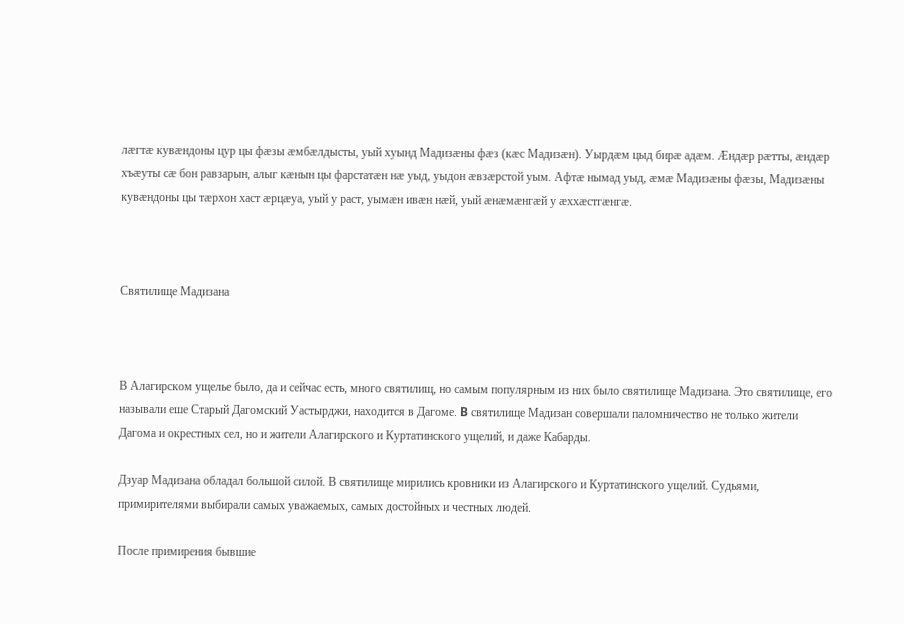лæгтæ кувæндоны цур цы фæзы æмбæлдысты, уый хуынд Мадизæны фæз (кæс Мадизæн). Уырдæм цыд бирæ адæм. Æндæр рæтты, æндæр хъæуты сæ бон равзарын, алыг кæнын цы фарстатæн нæ уыд, уыдон æвзæрстой уым. Афтæ нымад уыд, æмæ Мадизæны фæзы, Мадизæны кувæндоны цы тæрхон хаст æрцæуа, уый у раст, уымæн ивæн нæй, уый æнæмæнгæй у æххæстгæнгæ.



Святилище Мадизана



В Алагирском ущелье было, да и сейчас есть, много святилищ, но самым популярным из них было святилище Мадизана. Это святилище, его называли еше Старый Дагомский Уастырджи, находится в Дагоме. B святилище Мадизан совершали паломничество не только жители Дагома и окрестных сел, но и жители Алагирского и Куртатинского ущелий, и даже Кабарды.

Дзуар Мадизана обладал большой силой. В святилище мирились кровники из Алагирского и Куртатинского ущелий. Судьями, примирителями выбирали самых уважаемых, самых достойных и честных людей.

После примирения бывшие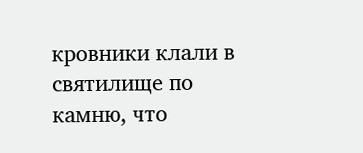кровники клали в святилище по камню, что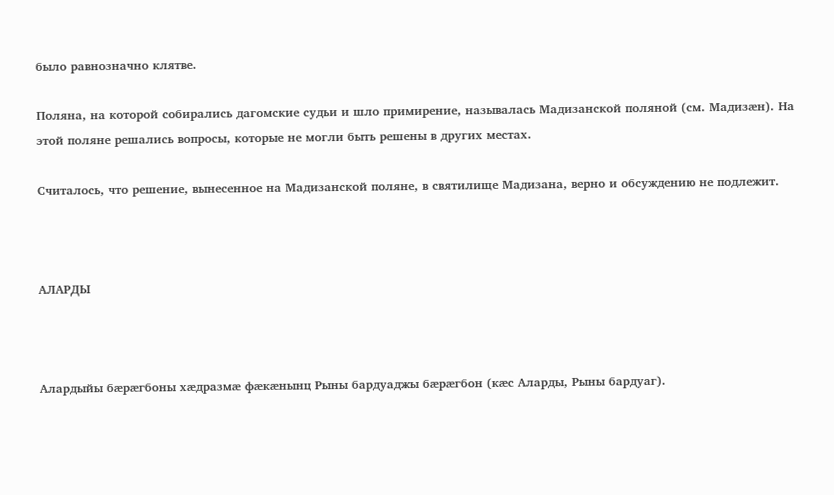было равнозначно клятве.

Поляна, на которой собирались дагомские судьи и шло примирение, называлась Мадизанской поляной (см. Мадизæн). На этой поляне решались вопросы, которые не могли быть решены в других местах.

Считалось, что решение, вынесенное на Мадизанской поляне, в святилище Мадизана, верно и обсуждению не подлежит.



АЛАРДЫ



Алардыйы бæрæгбоны хæдразмæ фæкæнынц Рыны бардуаджы бæрæгбон (кæс Аларды, Рыны бардуаг).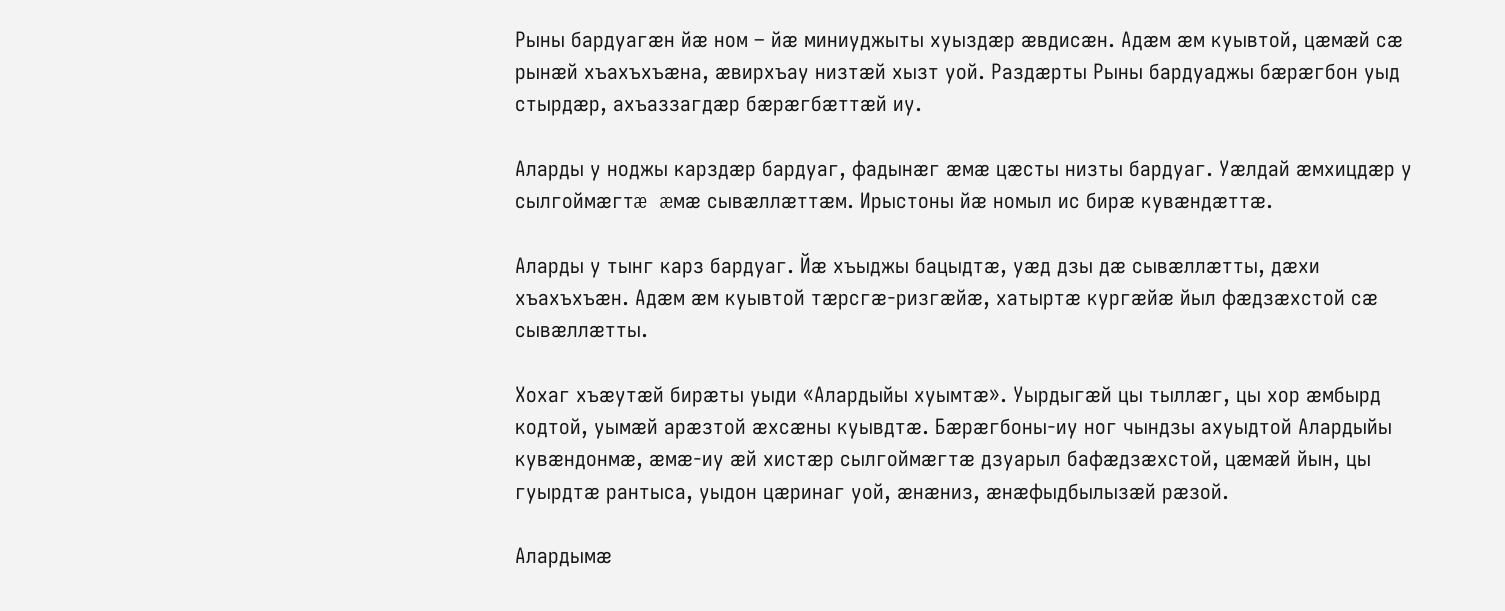Рыны бардуагæн йæ ном – йæ миниуджыты хуыздæр æвдисæн. Адæм æм куывтой, цæмæй сæ рынæй хъахъхъæна, æвирхъау низтæй хызт уой. Раздæрты Рыны бардуаджы бæрæгбон уыд стырдæр, ахъаззагдæр бæрæгбæттæй иу.

Аларды у ноджы карздæр бардуаг, фадынæг æмæ цæсты низты бардуаг. Уæлдай æмхицдæр у сылгоймæгтæ æмæ сывæллæттæм. Ирыстоны йæ номыл ис бирæ кувæндæттæ.

Аларды у тынг карз бардуаг. Йæ хъыджы бацыдтæ, уæд дзы дæ сывæллæтты, дæхи хъахъхъæн. Адæм æм куывтой тæрсгæ-ризгæйæ, хатыртæ кургæйæ йыл фæдзæхстой сæ сывæллæтты.

Хохаг хъæутæй бирæты уыди «Алардыйы хуымтæ». Уырдыгæй цы тыллæг, цы хор æмбырд кодтой, уымæй арæзтой æхсæны куывдтæ. Бæрæгбоны-иу ног чындзы ахуыдтой Алардыйы кувæндонмæ, æмæ-иу æй хистæр сылгоймæгтæ дзуарыл бафæдзæхстой, цæмæй йын, цы гуырдтæ рантыса, уыдон цæринаг уой, æнæниз, æнæфыдбылызæй рæзой.

Алардымæ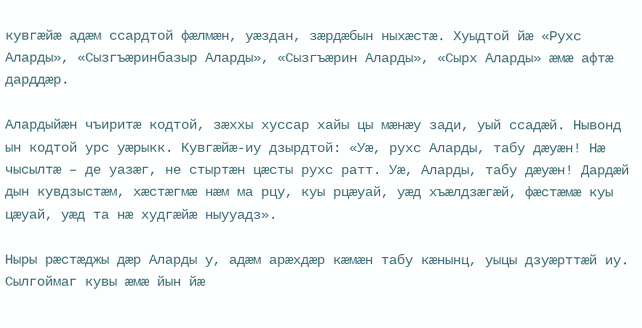кувгæйæ адæм ссардтой фæлмæн, уæздан, зæрдæбын ныхæстæ. Хуыдтой йæ «Рухс Аларды», «Сызгъæринбазыр Аларды», «Сызгъæрин Аларды», «Сырх Аларды» æмæ афтæ дарддæр.

Алардыйæн чъиритæ кодтой, зæххы хуссар хайы цы мæнæу зади, уый ссадæй. Нывонд ын кодтой урс уæрыкк. Кувгæйæ-иу дзырдтой: «Уæ, рухс Аларды, табу дæуæн! Нæ чысылтæ – де уазæг, не стыртæн цæсты рухс ратт. Уæ, Аларды, табу дæуæн! Дардæй дын кувдзыстæм, хæстæгмæ нæм ма рцу, куы рцæуай, уæд хъæлдзæгæй, фæстæмæ куы цæуай, уæд та нæ худгæйæ ныууадз».

Ныры рæстæджы дæр Аларды у, адæм арæхдæр кæмæн табу кæнынц, уыцы дзуæрттæй иу. Сылгоймаг кувы æмæ йын йæ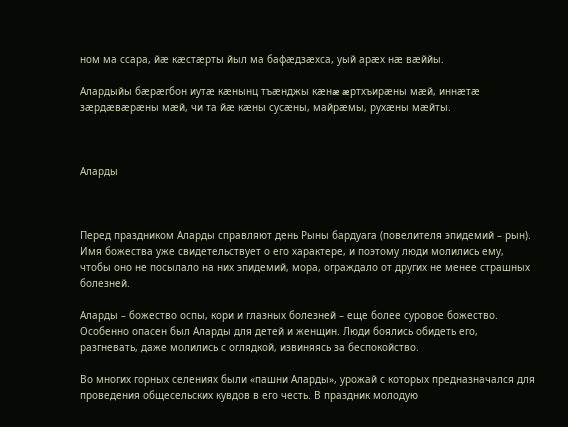ном ма ссара, йæ кæстæрты йыл ма бафæдзæхса, уый арæх нæ вæййы.

Алардыйы бæрæгбон иутæ кæнынц тъæнджы кæнæ æртхъирæны мæй, иннæтæ зæрдæвæрæны мæй, чи та йæ кæны сусæны, майрæмы, рухæны мæйты.



Аларды



Перед праздником Аларды справляют день Рыны бардуага (повелителя эпидемий – рын). Имя божества уже свидетельствует о его характере, и поэтому люди молились ему, чтобы оно не посылало на них эпидемий, мора, ограждало от других не менее страшных болезней.

Аларды – божество оспы, кори и глазных болезней – еще более суровое божество. Особенно опасен был Аларды для детей и женщин. Люди боялись обидеть его, разгневать, даже молились с оглядкой, извиняясь за беспокойство.

Во многих горных селениях были «пашни Аларды», урожай с которых предназначался для проведения общесельских кувдов в его честь. В праздник молодую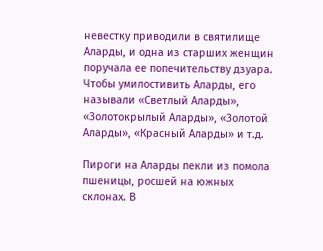невестку приводили в святилище Аларды, и одна из старших женщин поручала ее попечительству дзуара. Чтобы умилостивить Аларды, его называли «Светлый Аларды», «Золотокрылый Аларды», «Золотой Аларды», «Красный Аларды» и т.д.

Пироги на Аларды пекли из помола пшеницы, росшей на южных склонах. В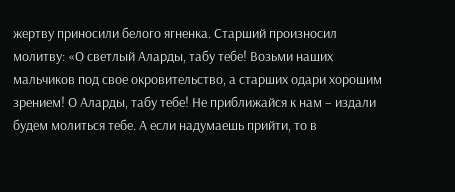жертву приносили белого ягненка. Старший произносил молитву: «О светлый Аларды, табу тебе! Возьми наших мальчиков под свое окровительство, а старших одари хорошим зрением! О Аларды, табу тебе! Не приближайся к нам – издали будем молиться тебе. А если надумаешь прийти, то в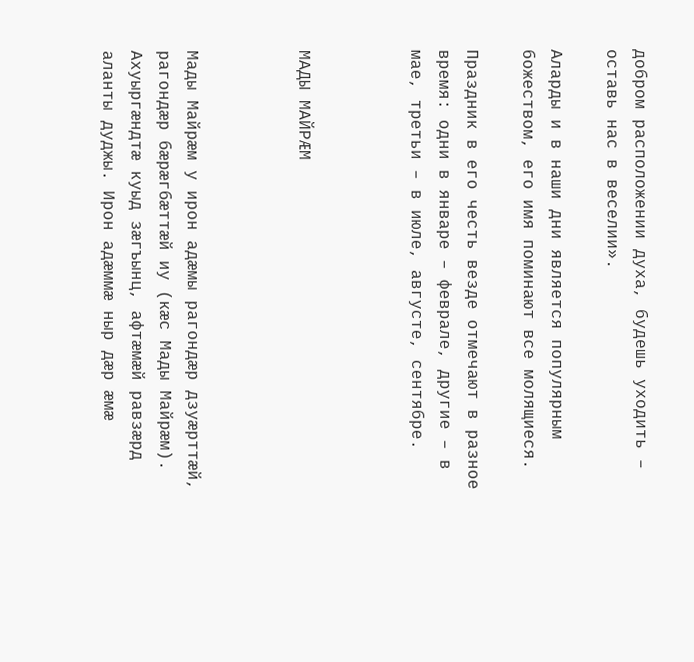добром расположении духа, будешь уходить – оставь нас в веселии».

Аларды и в наши дни является популярным божеством, его имя поминают все молящиеся.

Праздник в его честь везде отмечают в разное время: одни в январе – феврале, другие – в мае, третьи – в июле, августе, сентябре.



МАДЫ МАЙРÆМ



Мады Майрæм у ирон адæмы рагондæр дзуæрттæй, рагондæр бæрæгбæттæй иу (кæс Мады Майрæм). Ахуыргæндтæ куыд зæгъынц, афтæмæй равзæрд аланты дуджы. Ирон адæммæ ныр дæр æмæ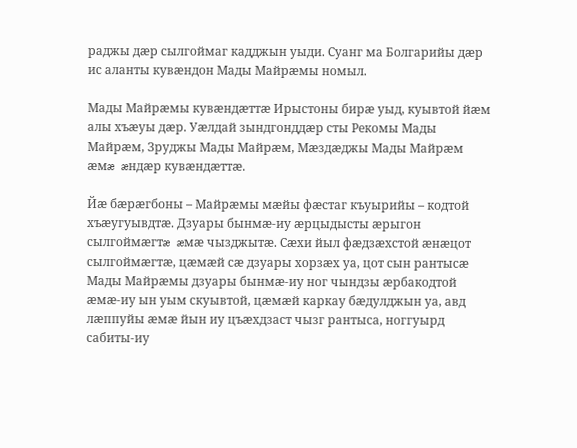раджы дæр сылгоймаг кадджын уыди. Суанг ма Болгарийы дæр ис аланты кувæндон Мады Майрæмы номыл.

Мады Майрæмы кувæндæттæ Ирыстоны бирæ уыд, куывтой йæм алы хъæуы дæр. Уæлдай зындгонддæр сты Рекомы Мады Майрæм, Зруджы Мады Майрæм, Мæздæджы Мады Майрæм æмæ æндæр кувæндæттæ.

Йæ бæрæгбоны – Майрæмы мæйы фæстаг къуырийы – кодтой хъæугуывдтæ. Дзуары бынмæ-иу æрцыдысты æрыгон сылгоймæгтæ æмæ чызджытæ. Сæхи йыл фæдзæхстой æнæцот сылгоймæгтæ, цæмæй сæ дзуары хорзæх уа, цот сын рантысæ Мады Майрæмы дзуары бынмæ-иу ног чындзы æрбакодтой æмæ-иу ын уым скуывтой, цæмæй каркау бæдулджын уа, авд лæппуйы æмæ йын иу цъæхдзаст чызг рантыса, ноггуырд сабиты-иу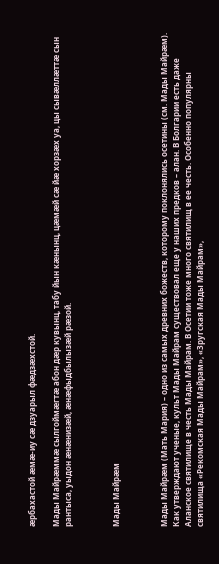æрбахастой æмæ-иу сæ дзуарыл фæдзæхстой.

Мады Майрæммæ сылгоймæгтæ абон дæр кувынц, табу йын кæнынц, цæмæй сæ йæ хорзæх уа, цы сывæллæттæ сын рантыса, уыдон æнæнизæй, æнæфыдбылызæй рæзой.



Мады Майрæм



Мады Майрæм (Мать Мария) – одно из самых древних божеств, которому поклонялись осетины (см. Мады Майрæм). Как утверждают ученые, культ Мады Майрам существовал еще у наших предков – алан. В Болгарии есть даже Аланское святилище в честь Мады Майрам. В Осетии тоже много святилищ в ее честь. Особенно популярны святилища «Рекомская Мады Майрам», «Зругская Мады Майрам»,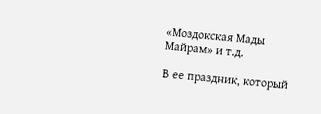«Моздокская Мады Майрам» и т.д.

В ее праздник, который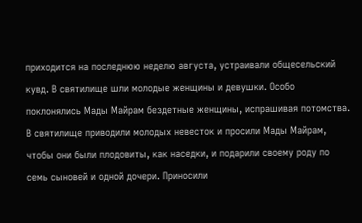приходится на последнюю неделю августа, устраивали общесельский кувд. В святилище шли молодые женщины и девушки. Особо поклонялись Мады Майрам бездетные женщины, испрашивая потомства. В святилище приводили молодых невесток и просили Мады Майрам, чтобы они были плодовиты, как наседки, и подарили своему роду по семь сыновей и одной дочери. Приносили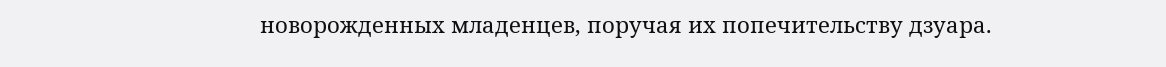новорожденных младенцев, поручая их попечительству дзуара.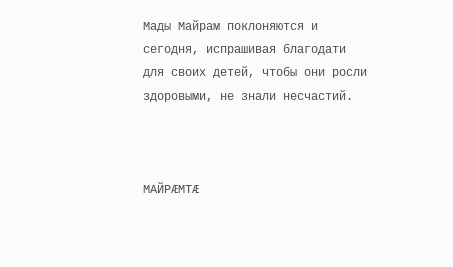Мады Майрам поклоняются и сегодня, испрашивая благодати для своих детей, чтобы они росли здоровыми, не знали несчастий.



МАЙРÆМТÆ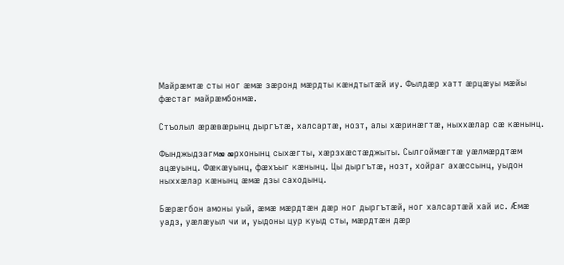Майрæмтæ сты ног æмæ зæронд мæрдты кæндтытæй иу. Фылдæр хатт æрцæуы мæйы фæстаг майрæмбонмæ.

Стъолыл æрæвæрынц дыргътæ, халсартæ, нозт, алы хæринæгтæ, ныххæлар сæ кæнынц.

Фынджыдзагмæ æрхонынц сыхæгты, хæрзхæстæджыты. Сылгоймæгтæ уæлмæрдтæм ацæуынц. Фæкæуынц, фæхъыг кæнынц. Цы дыргътæ, нозт, хойраг ахæссынц, уыдон ныххæлар кæнынц æмæ дзы саходынц.

Бæрæгбон амоны уый, æмæ мæрдтæн дæр ног дыргътæй, ног халсартæй хай ис. Æмæ уадз, уæлæуыл чи и, уыдоны цур куыд сты, мæрдтæн дæр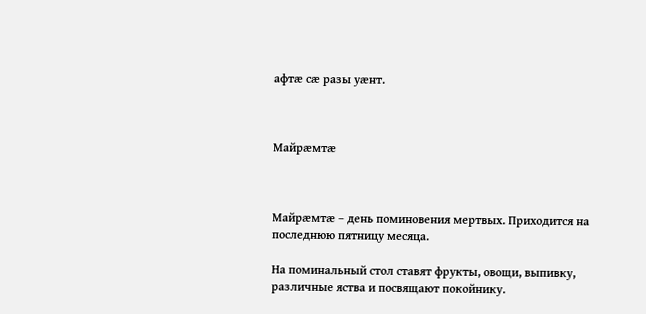афтæ сæ разы уæнт.



Майрæмтæ



Майрæмтæ – день поминовения мертвых. Приходится на последнюю пятницу месяца.

На поминальный стол ставят фрукты, овощи, выпивку, различные яства и посвящают покойнику.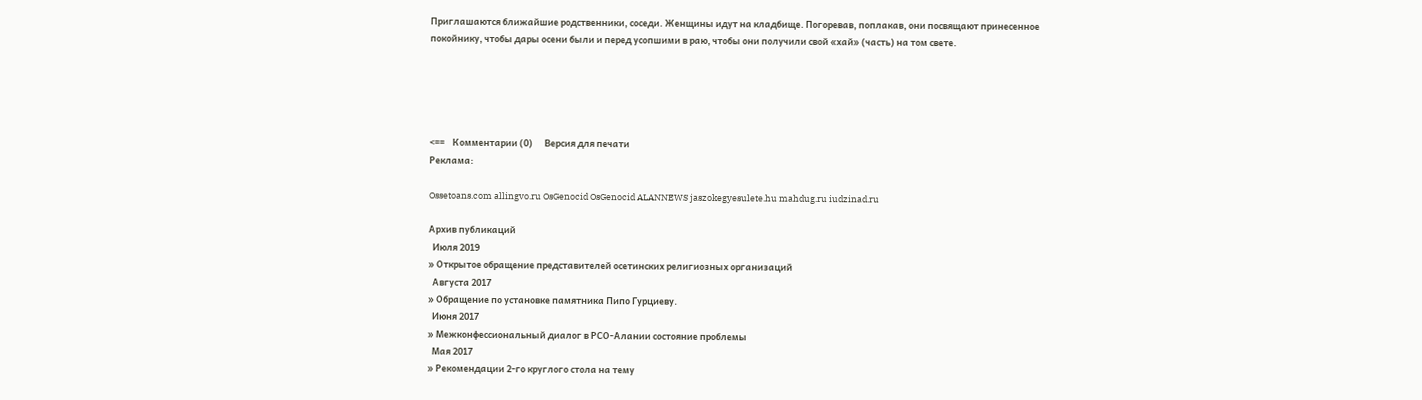Приглашаются ближайшие родственники, соседи. Женщины идут на кладбище. Погоревав, поплакав, они посвящают принесенное покойнику, чтобы дары осени были и перед усопшими в раю, чтобы они получили свой «хай» (часть) на том свете.





<==    Комментарии (0)      Версия для печати
Реклама:

Ossetoans.com allingvo.ru OsGenocid OsGenocid ALANNEWS jaszokegyesulete.hu mahdug.ru iudzinad.ru

Архив публикаций
  Июля 2019
» Открытое обращение представителей осетинских религиозных организаций
  Августа 2017
» Обращение по установке памятника Пипо Гурциеву.
  Июня 2017
» Межконфессиональный диалог в РСО-Алании состояние проблемы
  Мая 2017
» Рекомендации 2-го круглого стола на тему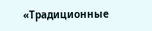«Традиционные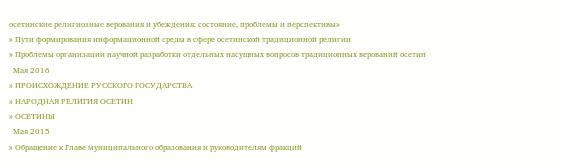осетинские религиозные верования и убеждения: состояние, проблемы и перспективы»
» Пути формирования информационной среды в сфере осетинской традиционной религии
» Проблемы организации научной разработки отдельных насущных вопросов традиционных верований осетин
  Мая 2016
» ПРОИСХОЖДЕНИЕ РУССКОГО ГОСУДАРСТВА
» НАРОДНАЯ РЕЛИГИЯ ОСЕТИН
» ОСЕТИНЫ
  Мая 2015
» Обращение к Главе муниципального образования и руководителям фракций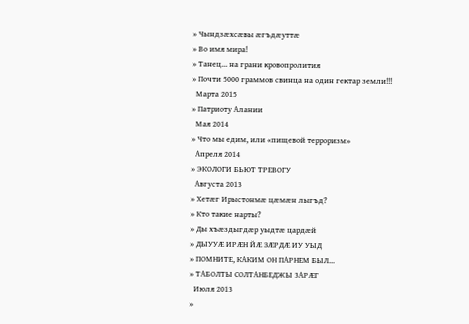» Чындзӕхсӕвы ӕгъдӕуттӕ
» Во имя мира!
» Танец... на грани кровопролития
» Почти 5000 граммов свинца на один гектар земли!!!
  Марта 2015
» Патриоту Алании
  Мая 2014
» Что мы едим, или «пищевой терроризм»
  Апреля 2014
» ЭКОЛОГИ БЬЮТ ТРЕВОГУ
  Августа 2013
» Хетӕг Ирыстонмӕ цӕмӕн лыгъд?
» Кто такие нарты?
» Ды хъæздыгдæр уыдтæ цардæй
» ДЫУУӔ ИРӔН ЙӔ ЗӔРДӔ ИУ УЫД
» ПОМНИТЕ, КАКИМ ОН ПАРНЕМ БЫЛ...
» ТАБОЛТЫ СОЛТАНБЕДЖЫ 3АРӔГ
  Июля 2013
»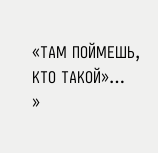«ТАМ ПОЙМЕШЬ, КТО ТАКОЙ»…
»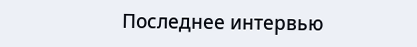Последнее интервью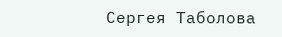Сергея Таболова